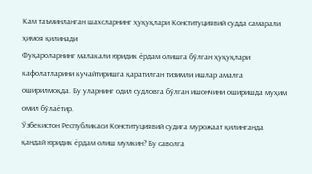Кам таъминланган шахсларнинг ҳуқуқлари Конституциявий судда самарали ҳимоя қилинади
Фуқароларнинг малакали юридик ёрдам олишга бўлган ҳуқуқлари кафолатларини кучайтиришга қаратилган тизимли ишлар амалга оширилмоқда. Бу уларнинг одил судловга бўлган ишончини оширишда муҳим омил бўлаётир.
Ўзбекистон Республикаси Конституциявий судига мурожаат қилинганда қандай юридик ёрдам олиш мумкин? Бу саволга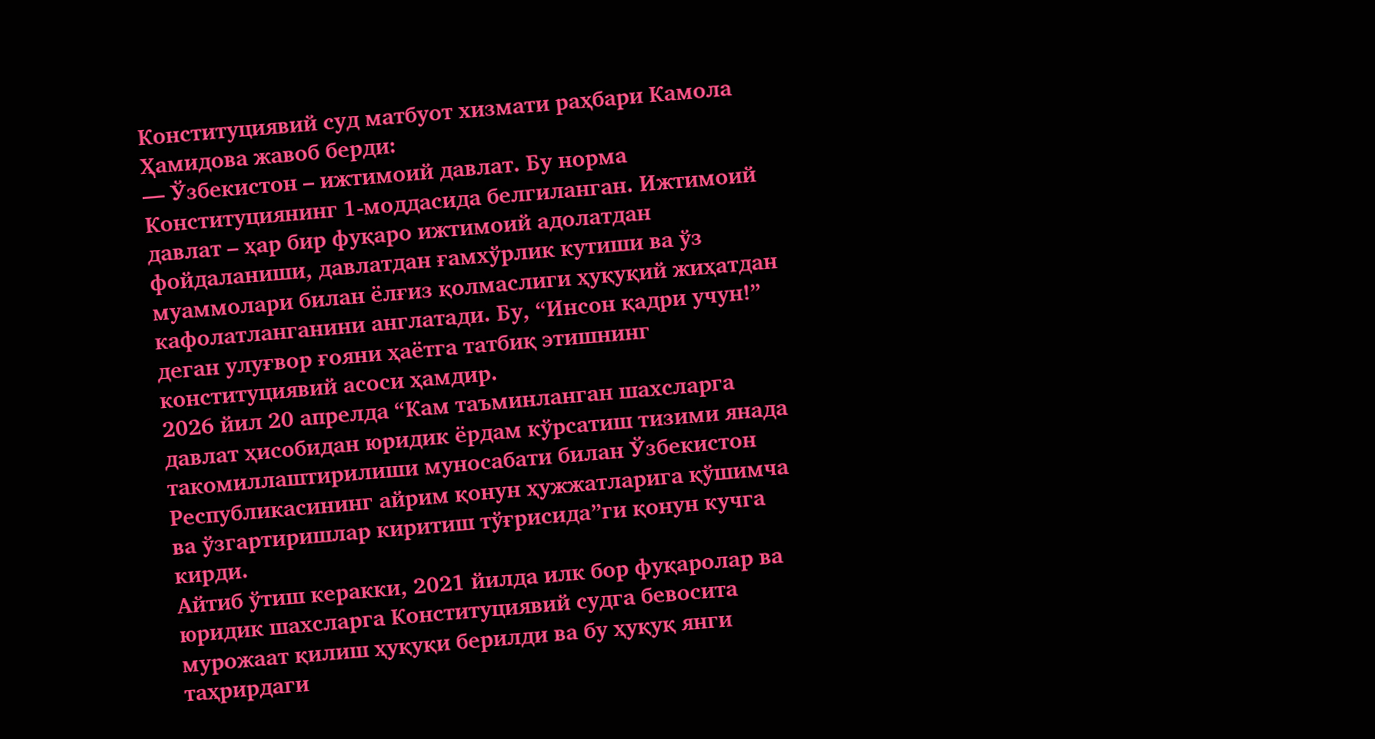Конституциявий суд матбуот хизмати раҳбари Камола Ҳамидова жавоб берди:
— Ўзбекистон – ижтимоий давлат. Бу норма Конституциянинг 1-моддасида белгиланган. Ижтимоий давлат – ҳар бир фуқаро ижтимоий адолатдан фойдаланиши, давлатдан ғамхўрлик кутиши ва ўз муаммолари билан ёлғиз қолмаслиги ҳуқуқий жиҳатдан кафолатланганини англатади. Бу, “Инсон қадри учун!” деган улуғвор ғояни ҳаётга татбиқ этишнинг конституциявий асоси ҳамдир.
2026 йил 20 апрелда “Кам таъминланган шахсларга давлат ҳисобидан юридик ёрдам кўрсатиш тизими янада такомиллаштирилиши муносабати билан Ўзбекистон Республикасининг айрим қонун ҳужжатларига қўшимча ва ўзгартиришлар киритиш тўғрисида”ги қонун кучга кирди.
Айтиб ўтиш керакки, 2021 йилда илк бор фуқаролар ва юридик шахсларга Конституциявий судга бевосита мурожаат қилиш ҳуқуқи берилди ва бу ҳуқуқ янги таҳрирдаги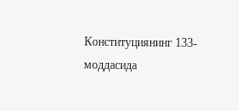Конституциянинг 133-моддасида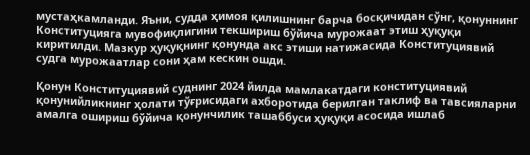мустаҳкамланди. Яъни, судда ҳимоя қилишнинг барча босқичидан сўнг, қонуннинг Конституцияга мувофиқлигини текшириш бўйича мурожаат этиш ҳуқуқи киритилди. Мазкур ҳуқуқнинг қонунда акс этиши натижасида Конституциявий судга мурожаатлар сони ҳам кескин ошди.

Қонун Конституциявий суднинг 2024 йилда мамлакатдаги конституциявий қонунийликнинг ҳолати тўғрисидаги ахборотида берилган таклиф ва тавсияларни амалга ошириш бўйича қонунчилик ташаббуси ҳуқуқи асосида ишлаб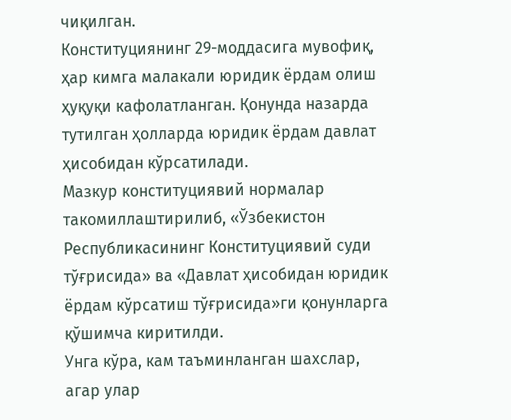чиқилган.
Конституциянинг 29-моддасига мувофиқ, ҳар кимга малакали юридик ёрдам олиш ҳуқуқи кафолатланган. Қонунда назарда тутилган ҳолларда юридик ёрдам давлат ҳисобидан кўрсатилади.
Мазкур конституциявий нормалар такомиллаштирилиб, «Ўзбекистон Республикасининг Конституциявий суди тўғрисида» ва «Давлат ҳисобидан юридик ёрдам кўрсатиш тўғрисида»ги қонунларга қўшимча киритилди.
Унга кўра, кам таъминланган шахслар, агар улар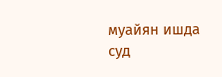муайян ишда суд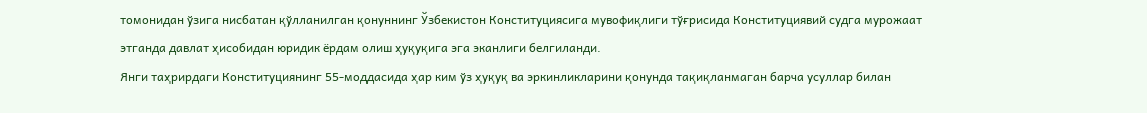томонидан ўзига нисбатан қўлланилган қонуннинг Ўзбекистон Конституциясига мувофиқлиги тўғрисида Конституциявий судга мурожаат этганда давлат ҳисобидан юридик ёрдам олиш ҳуқуқига эга эканлиги белгиланди.
Янги таҳрирдаги Конституциянинг 55-моддасида ҳар ким ўз ҳуқуқ ва эркинликларини қонунда тақиқланмаган барча усуллар билан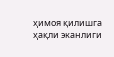ҳимоя қилишга ҳақли эканлиги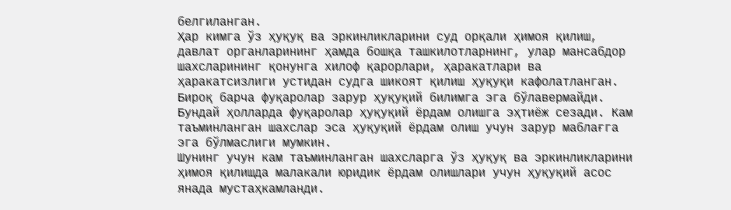белгиланган.
Ҳар кимга ўз ҳуқуқ ва эркинликларини суд орқали ҳимоя қилиш, давлат органларининг ҳамда бошқа ташкилотларнинг, улар мансабдор шахсларининг қонунга хилоф қарорлари, ҳаракатлари ва ҳаракатсизлиги устидан судга шикоят қилиш ҳуқуқи кафолатланган.
Бироқ барча фуқаролар зарур ҳуқуқий билимга эга бўлавермайди. Бундай ҳолларда фуқаролар ҳуқуқий ёрдам олишга эҳтиёж сезади. Кам таъминланган шахслар эса ҳуқуқий ёрдам олиш учун зарур маблағга эга бўлмаслиги мумкин.
Шунинг учун кам таъминланган шахсларга ўз ҳуқуқ ва эркинликларини ҳимоя қилишда малакали юридик ёрдам олишлари учун ҳуқуқий асос янада мустаҳкамланди.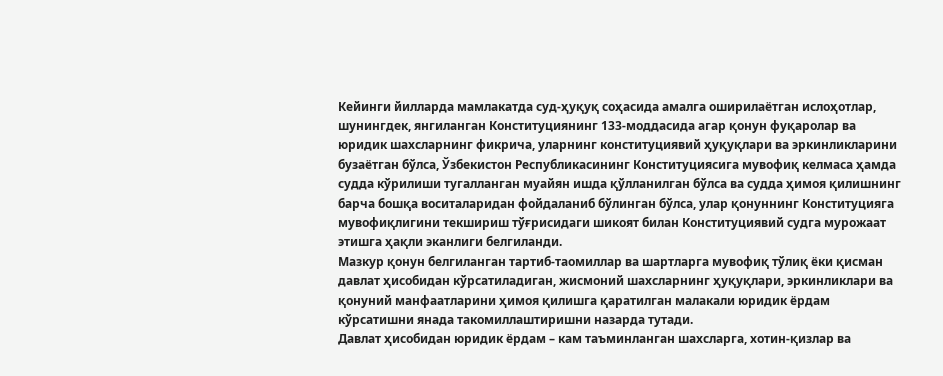Кейинги йилларда мамлакатда суд-ҳуқуқ соҳасида амалга оширилаётган ислоҳотлар, шунингдек, янгиланган Конституциянинг 133-моддасида агар қонун фуқаролар ва юридик шахсларнинг фикрича, уларнинг конституциявий ҳуқуқлари ва эркинликларини бузаётган бўлса, Ўзбекистон Республикасининг Конституциясига мувофиқ келмаса ҳамда судда кўрилиши тугалланган муайян ишда қўлланилган бўлса ва судда ҳимоя қилишнинг барча бошқа воситаларидан фойдаланиб бўлинган бўлса, улар қонуннинг Конституцияга мувофиқлигини текшириш тўғрисидаги шикоят билан Конституциявий судга мурожаат этишга ҳақли эканлиги белгиланди.
Мазкур қонун белгиланган тартиб-таомиллар ва шартларга мувофиқ тўлиқ ёки қисман давлат ҳисобидан кўрсатиладиган, жисмоний шахсларнинг ҳуқуқлари, эркинликлари ва қонуний манфаатларини ҳимоя қилишга қаратилган малакали юридик ёрдам кўрсатишни янада такомиллаштиришни назарда тутади.
Давлат ҳисобидан юридик ёрдам – кам таъминланган шахсларга, хотин-қизлар ва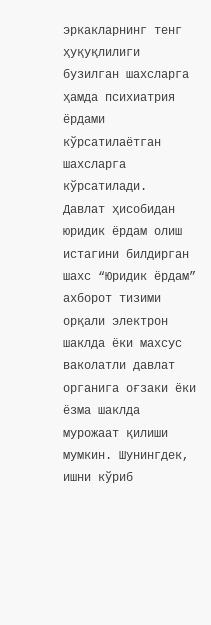эркакларнинг тенг ҳуқуқлилиги бузилган шахсларга ҳамда психиатрия ёрдами кўрсатилаётган шахсларга кўрсатилади.
Давлат ҳисобидан юридик ёрдам олиш истагини билдирган шахс “Юридик ёрдам” ахборот тизими орқали электрон шаклда ёки махсус ваколатли давлат органига оғзаки ёки ёзма шаклда мурожаат қилиши мумкин. Шунингдек, ишни кўриб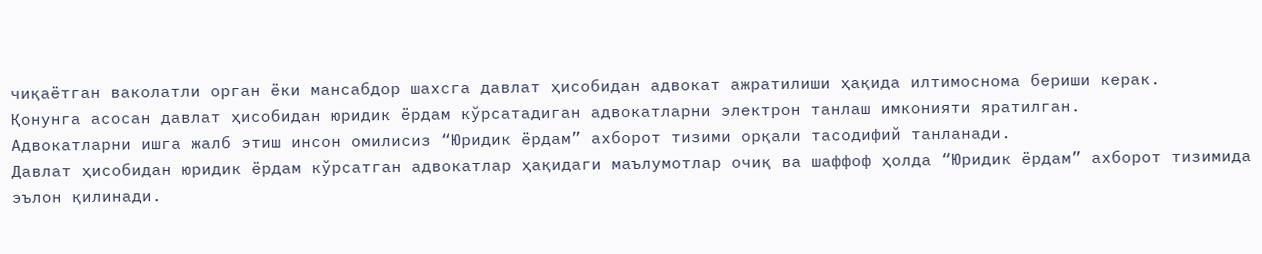чиқаётган ваколатли орган ёки мансабдор шахсга давлат ҳисобидан адвокат ажратилиши ҳақида илтимоснома бериши керак.
Қонунга асосан давлат ҳисобидан юридик ёрдам кўрсатадиган адвокатларни электрон танлаш имконияти яратилган.
Адвокатларни ишга жалб этиш инсон омилисиз “Юридик ёрдам” ахборот тизими орқали тасодифий танланади.
Давлат ҳисобидан юридик ёрдам кўрсатган адвокатлар ҳақидаги маълумотлар очиқ ва шаффоф ҳолда “Юридик ёрдам” ахборот тизимида эълон қилинади.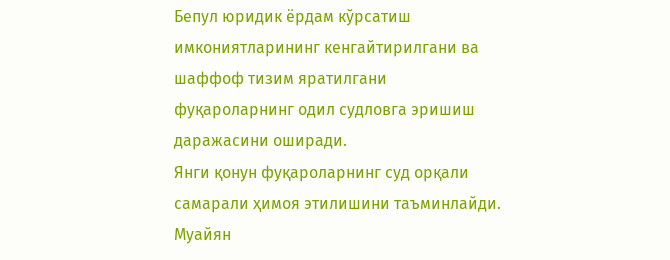Бепул юридик ёрдам кўрсатиш имкониятларининг кенгайтирилгани ва шаффоф тизим яратилгани фуқароларнинг одил судловга эришиш даражасини оширади.
Янги қонун фуқароларнинг суд орқали самарали ҳимоя этилишини таъминлайди. Муайян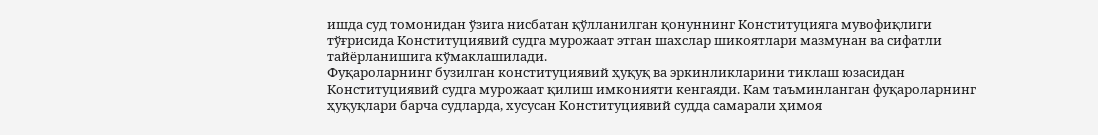ишда суд томонидан ўзига нисбатан қўлланилган қонуннинг Конституцияга мувофиқлиги тўғрисида Конституциявий судга мурожаат этган шахслар шикоятлари мазмунан ва сифатли тайёрланишига кўмаклашилади.
Фуқароларнинг бузилган конституциявий ҳуқуқ ва эркинликларини тиклаш юзасидан Конституциявий судга мурожаат қилиш имконияти кенгаяди. Кам таъминланган фуқароларнинг ҳуқуқлари барча судларда, хусусан Конституциявий судда самарали ҳимоя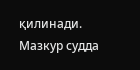қилинади. Мазкур судда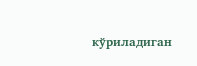кўриладиган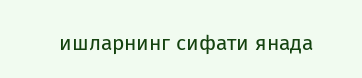ишларнинг сифати янада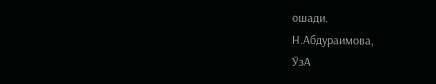ошади.
Н.Абдураимова,
ЎзА